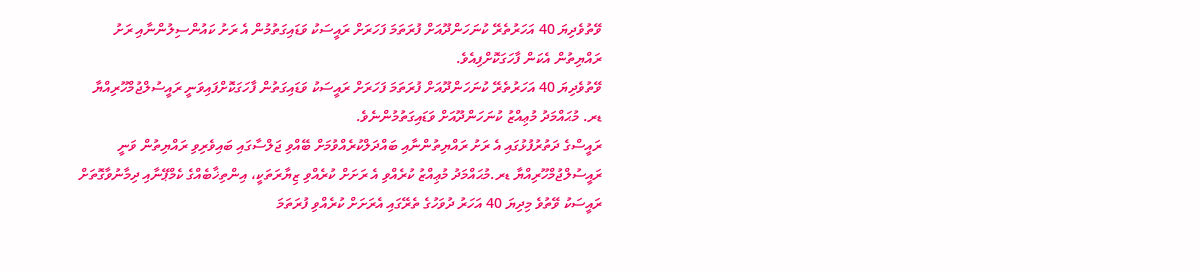ވޭތުވެދިޔަ 40 އަހަރުތެރޭ ކުނަހަންދޫއަށް ފުރަތަމަ ފަހަރަށް ރައީސަކު ވަޑައިގަތުމުން އެ ރަށު ކައުންސިލުންނާއި ރަށު ރައްޔިތުން އެކަން ފާހަގަކޮށްފިއެވެ.
ވޭތުވެދިޔަ 40 އަހަރުތެރޭ ކުނަހަންދޫއަށް ފުރަތަމަ ފަހަރަށް ރައީސަކު ވަޑައިގަތުން ފާހަގަކޮށްފައިވަނީ ރައީސުލްޖުމްހޫރިއްޔާ ޑރ. މުޙައްމަދު މުޢިއްޒު ކުނަހަންދޫއަށް ވަޑައިގަތުމުންނެވެ.
ރައީސްގެ ދަތުރުފުޅުގައި އެ ރަށު ރައްޔިތުންނާއި ބައްދަލްކުރެއްވުމަށް ބޭއްވި ޖަލްސާގައި ބައިވެރިވި ރައްޔިތުން ވަނީ ރައީސުލްޖުމްހޫރިއްޔާ ޑރ.މުޙައްމަދު މުޢިއްޒު ކުރެއްވި އެ ރަށަށް ކުރެއްވި ޒިޔާރަތަކީ، އިންތިޚާބެއްގެ ކެމްޕޭނާއި ދިމާނުވާގޮތަށް ރައީސަކު ވޭތުވެ މިދިޔަ 40 އަހަރު ދުވަހުގެ ތެރޭގައި އެރަށަށް ކުރެއްވި ފުރަތަމަ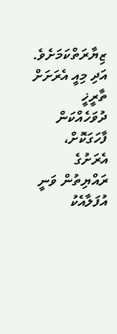ޒިޔާރަތްކަމަށެވެ. އަދި މިއީ އެރަށަށް ތާރީޚީ ދުވަހެއްކަން ފާހަގަކޮށް، އެރަށުގެ ރައްޔިތުން ވަނީ އުފަލާއެކު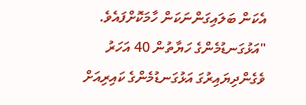އެކަން ބަލައިގަންނަކަން ހާމަކޮށްފައެވެ.
"އަޅުގަނޑުމެންގެ ހަޔާތުން 40 އަހަރު ވެގެންދިޔައިރުގަ އަޅުގަނޑުމެންގެ ކައިރިއަށް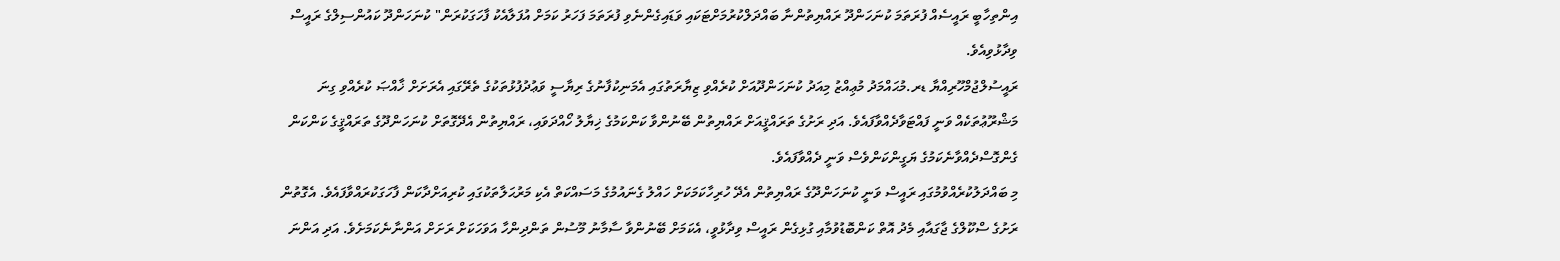އިންތިހާބީ ރައީސެއް ފުރަތަމަ ކުނަހަންދޫ ރައްޔިތުންނާ ބައްދަލްކުރުމަށްޓަކައި ވަޑައިގެންނެވި ފުރަތަމަ ފަހަރު ކަމަށް އުފަލާއެކު ފާހަގަކުރަން" ކުނަހަންދޫ ކައުންސިލްގެ ރައީސް ވިދާޅުވިއެވެ.
ރައީސުލްޖުމްހޫރިއްޔާ ޑރ.މުޙައްމަދު މުޢިއްޒު މިއަދު ކުނަހަންދޫއަށް ކުރެއްވި ޒިޔާރަތުގައި އެމަނިކުފާނުގެ ރިޔާސީ ވަޢުދުފުޅުތަކުގެ ތެރޭގައި އެރަށަށް ޚާއްޞަ ކުރެއްވި ގިނަ މަޝްރޫޢުތަކެއް ވަނީ ފައްޓަވާދެއްވާފައެވެ. އަދި ރަށުގެ ތަރައްޤީއަށް ރައްޔިތުން ބޭނުންވާ ކަންކަމުގެ ޚިޔާލު ހޯއްދަވައި، ރައްޔިތުން އެދޭގޮތަށް ކުނަހަންދޫގެ ތަރައްޤީގެ ކަންކަން ގެންގޮސްދެއްވާނެކަމުގެ ޔަގީންކަންވެސް ވަނީ ދެއްވާފައެވެ.
މި ބައްދަލުކުރެއްވުމުގައި ރައީސް ވަނީ ކުނަހަންދޫގެ ރައްޔިތުން އެދޭ ހުރިހާކަމަކަށް ހައްލު ގެނައުމުގެ މަސައްކަތް އެކި މަރުޙަލާތަކުގައި ކުރިއަށްދާކަން ފާހަގަކުރައްވާފައެވެ. އެގޮތުން ރަށުގެ ސްކޫލްގެ ޖާގައާއި މެދު އޮތް ކަންބޮޑުވުމާއި ގުޅިގެން ރައީސް ވިދާޅުވީ، އެކަމަށް ބޭނުންވާ ސާމާނު މޫސުން ތަންދިންހާ އަވަހަކަށް ރަށަށް އަންނާނެކަމަށެވެ. އަދި އަންނަ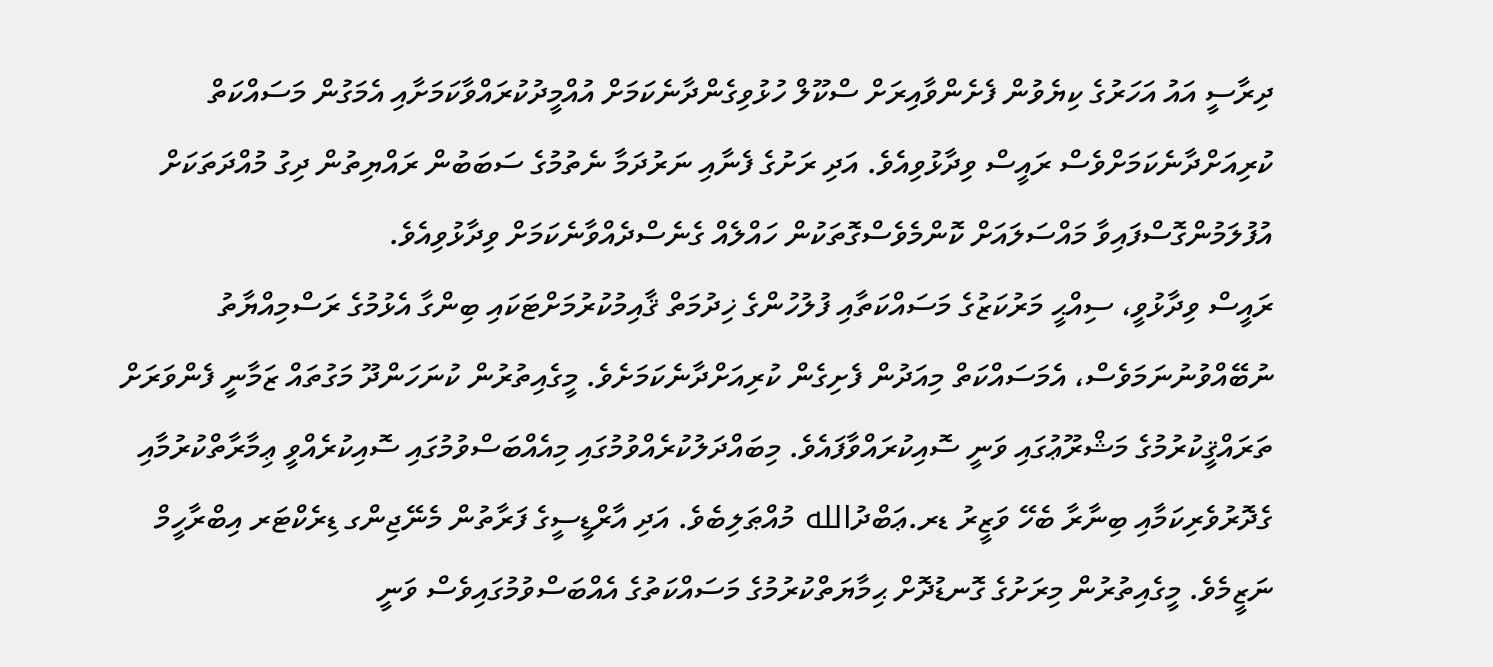ދިރާސީ އައު އަހަރުގެ ކިޔެވުން ފެށެންވާއިރަށް ސްކޫލް ހުޅުވިގެންދާނެކަމަށް އުއްމީދުކުރައްވާކަމަށާއި އެމަގުން މަސައްކަތް ކުރިއަށްދާނެކަމަށްވެސް ރައީސް ވިދާޅުވިއެވެ. އަދި ރަށުގެ ފެނާއި ނަރުދަމާ ނެތުމުގެ ސަބަބުން ރައްޔިތުން ދިގު މުއްދަތަކަށް އުފުލަމުންގޮސްފައިވާ މައްސަލައަށް ކޮންމެވެސްގޮތަކުން ހައްލެއް ގެނެސްދެއްވާނެކަމަށް ވިދާޅުވިއެވެ.
ރައީސް ވިދާޅުވީ، ސިއްޙީ މަރުކަޒުގެ މަސައްކަތާއި ފުލުހުންގެ ޚިދުމަތް ޤާއިމުކުރުމަށްޓަކައި ބިންގާ އެޅުމުގެ ރަސްމިއްޔާތު ނުބޭއްވުނުނަމަވެސް، އެމަސައްކަތް މިއަދުން ފެށިގެން ކުރިއަށްދާނެކަމަށެވެ. މީގެއިތުރުން ކުނަހަންދޫ މަގުތައް ޒަމާނީ ފެންވަރަށް ތަރައްޤީކުރުމުގެ މަޝްރޫޢުގައި ވަނީ ސޮއިކުރައްވާފައެވެ. މިބައްދަލުކުރެއްވުމުގައި މިއެއްބަސްވުމުގައި ސޮއިކުރެއްވީ ޢިމާރާތްކުރުމާއި ގެދޮރުވެރިކަމާއި ބިނާރާ ބެހޭ ވަޒީރު ޑރ.ޢަބްދުالله މުއްޠަލިބެވެ. އަދި އާރްޑީސީގެ ފަރާތުން މެނޭޖިންގ ޑިރެކްޓަރ އިބްރާހީމް ނަޒީމެވެ. މީގެއިތުރުން މިރަށުގެ ގޮނޑުދޮށް ޙިމާޔަތްކުރުމުގެ މަސައްކަތުގެ އެއްބަސްވުމުގައިވެސް ވަނީ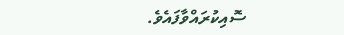ސޮއިކުރައްވާފައެވެ.